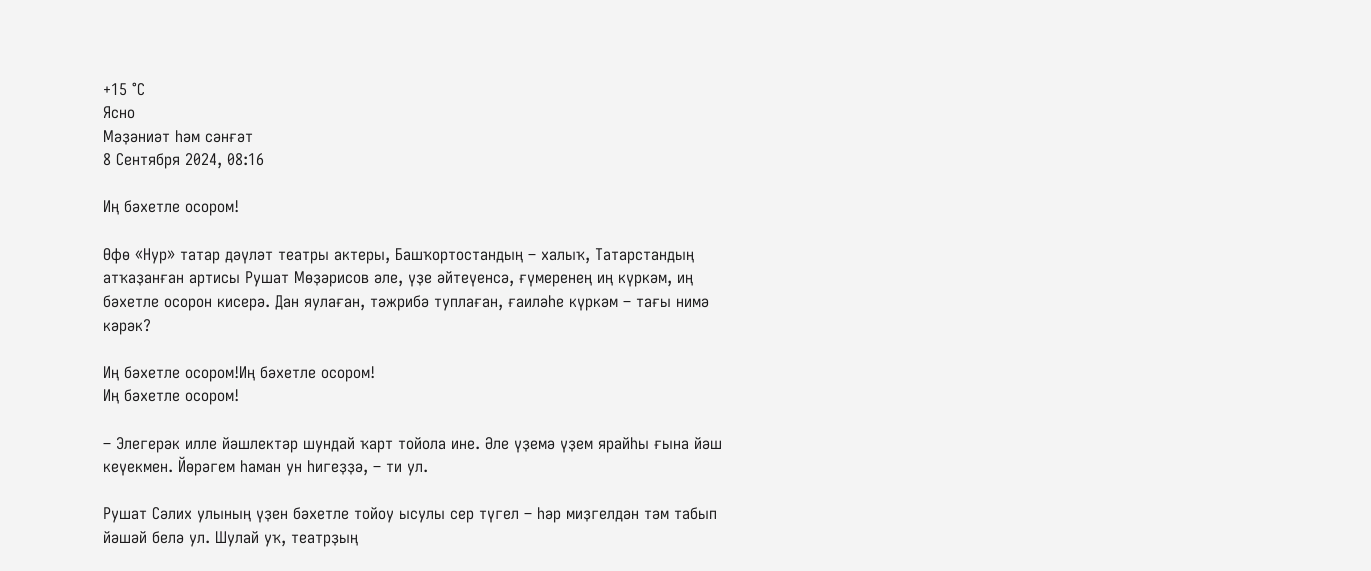+15 °С
Ясно
Мәҙәниәт һәм сәнғәт
8 Сентября 2024, 08:16

Иң бәхетле осором!

Өфө «Нур» татар дәүләт театры актеры, Башҡортостандың – халыҡ, Татарстандың атҡаҙанған артисы Рушат Мөҙәрисов әле, үҙе әйтеүенсә, ғүмеренең иң күркәм, иң бәхетле осорон кисерә. Дан яулаған, тәжрибә туплаған, ғаиләһе күркәм – тағы нимә кәрәк?

Иң бәхетле осором!Иң бәхетле осором!
Иң бәхетле осором!

– Элегерәк илле йәшлектәр шундай ҡарт тойола ине. Әле үҙемә үҙем ярайһы ғына йәш кеүекмен. Йөрәгем һаман ун һигеҙҙә, – ти ул.

Рушат Сәлих улының үҙен бәхетле тойоу ысулы сер түгел – һәр миҙгелдән тәм табып йәшәй белә ул. Шулай уҡ, театрҙың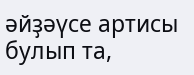әйҙәүсе артисы булып та,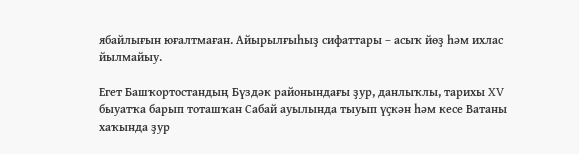ябайлығын юғалтмаған. Айырылғыһыҙ сифаттары – асыҡ йөҙ һәм ихлас йылмайыу.

Егет Башҡортостандың Бүздәк районындағы ҙур, данлыҡлы, тарихы XV быуатҡа барып тоташҡан Сабай ауылында тыуып үҫкән һәм кесе Ватаны хаҡында ҙур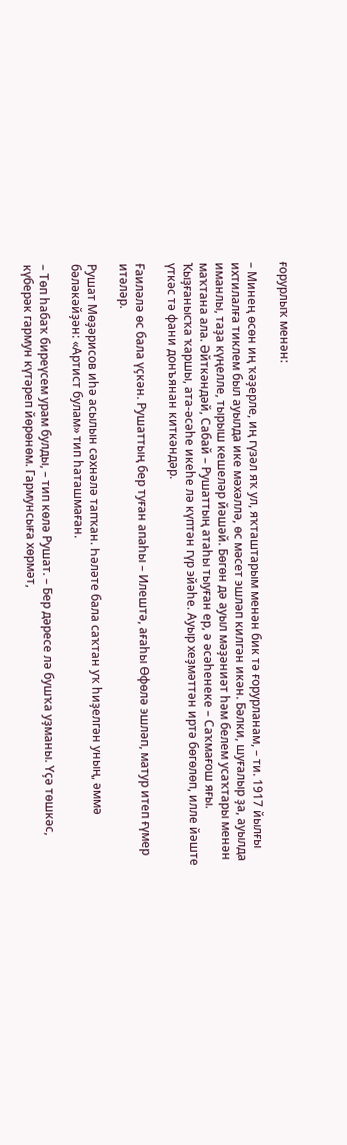ғорурлыҡ менән:

– Минең өсөн иң ҡәҙерле, иң гүзәл яҡ ул, яҡташтарым менән бик тә ғорурланам, – ти. 1917 йылғы ихтилалға тиклем был ауылда ике мәхәллә, өс мәсет эшләп килгән икән. Бәлки, шуғалыр ҙа, ауылда иманлы, таҙа күңелле, тырыш кешеләр йәшәй. Бөгөн дә ауыл мәҙәниәт һәм белем усаҡтары менән маҡтана ала. Әйткәндәй, Сабай – Рушаттың атаһы тыуған ер, ә әсәһенеке – Саҡмағош яғы. Ҡыҙғанысҡа ҡаршы, ата-әсәһе икеһе лә күптән гүр эйәһе. Ауыр хеҙмәттән иртә бөгөлөп, илле йәште үткәс тә фани донъянан киткәндәр.

Ғаиләлә өс бала үҫкән. Рушаттың бер туған апаһы – Илештә, ағаһы Өфөлә эшләп, матур итеп ғүмер итәләр.

Рушат Мөҙәрисов иһә асылын сәхнәлә тапҡан. Һәләте бала саҡтан уҡ һиҙелгән уның, әммә бәләкәйҙән: «Артист булам» тип һаташмаған.

– Төп һабаҡ биреүсем урам булды, – тип көлә Рушат. – Бер дәресе лә бушҡа уҙманы. Үҫә төшкәс, күберәк гармун күтәреп йөрөнөм. Гармунсыға хөрмәт,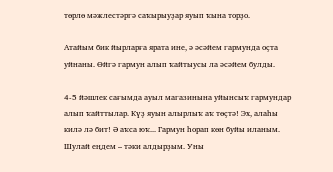төрлө мәжлестәргә саҡырыуҙар яуып ҡына торҙо.

Атайым бик йырларға ярата ине, ә әсәйем гармунда оҫта уйнаны. Өйгә гармун алып ҡайтыусы ла әсәйем булды.

4-5 йәшлек сағымда ауыл магазинына уйынсыҡ гармундар алып ҡайттылар. Күҙ яуын алырлыҡ аҡ төҫтә! Эх, алаһы килә лә бит! Ә аҡса юҡ... Гармун һорап көн буйы иланым. Шулай еңдем – тәки алдырҙым. Уны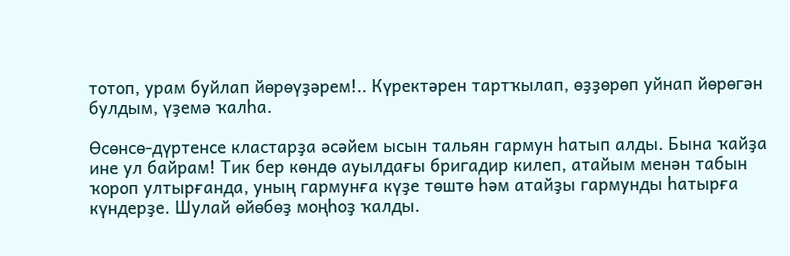тотоп, урам буйлап йөрөүҙәрем!.. Күректәрен тартҡылап, өҙҙөрөп уйнап йөрөгән булдым, үҙемә ҡалһа.

Өсөнсө-дүртенсе кластарҙа әсәйем ысын тальян гармун һатып алды. Бына ҡайҙа ине ул байрам! Тик бер көндө ауылдағы бригадир килеп, атайым менән табын ҡороп ултырғанда, уның гармунға күҙе төштө һәм атайҙы гармунды һатырға күндерҙе. Шулай өйөбөҙ моңһоҙ ҡалды.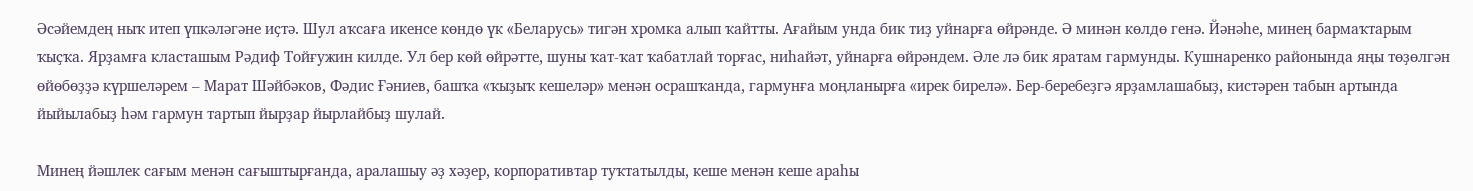Әсәйемдең ныҡ итеп үпкәләгәне иҫтә. Шул аҡсаға икенсе көндө үк «Беларусь» тигән хромка алып ҡайтты. Ағайым унда бик тиҙ уйнарға өйрәнде. Ә минән көлдө генә. Йәнәһе, минең бармаҡтарым ҡыҫҡа. Ярҙамға класташым Рәдиф Тойғужин килде. Ул бер көй өйрәтте, шуны ҡат-ҡат ҡабатлай торғас, ниһайәт, уйнарға өйрәндем. Әле лә бик яратам гармунды. Кушнаренко районында яңы төҙөлгән өйөбөҙҙә күршеләрем – Марат Шәйбәков, Фәдис Ғәниев, башҡа «ҡыҙыҡ кешеләр» менән осрашҡанда, гармунға моңланырға «ирек бирелә». Бер-беребеҙгә ярҙамлашабыҙ, кистәрен табын артында йыйылабыҙ һәм гармун тартып йырҙар йырлайбыҙ шулай.

Минең йәшлек сағым менән сағыштырғанда, аралашыу әҙ хәҙер, корпоративтар туҡтатылды, кеше менән кеше араһы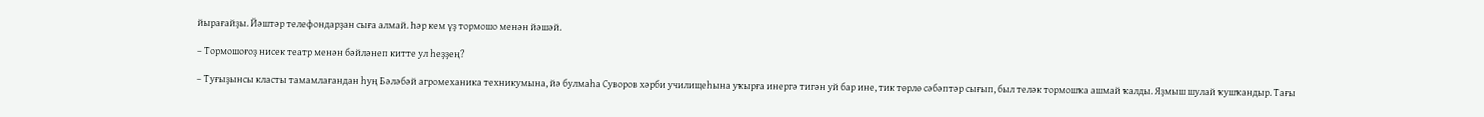йырағайҙы. Йәштәр телефондарҙан сыға алмай. Һәр кем үҙ тормошо менән йәшәй.

– Тормошоғоҙ нисек театр менән бәйләнеп китте ул һеҙҙең?

– Туғыҙынсы класты тамамлағандан һуң Бәләбәй агромеханика техникумына, йә булмаһа Суворов хәрби училищеһына уҡырға инергә тигән уй бар ине, тик төрлө сәбәптәр сығып, был теләк тормошҡа ашмай ҡалды. Яҙмыш шулай ҡушҡандыр. Тағы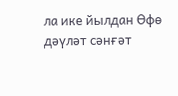ла ике йылдан Өфө дәүләт сәнғәт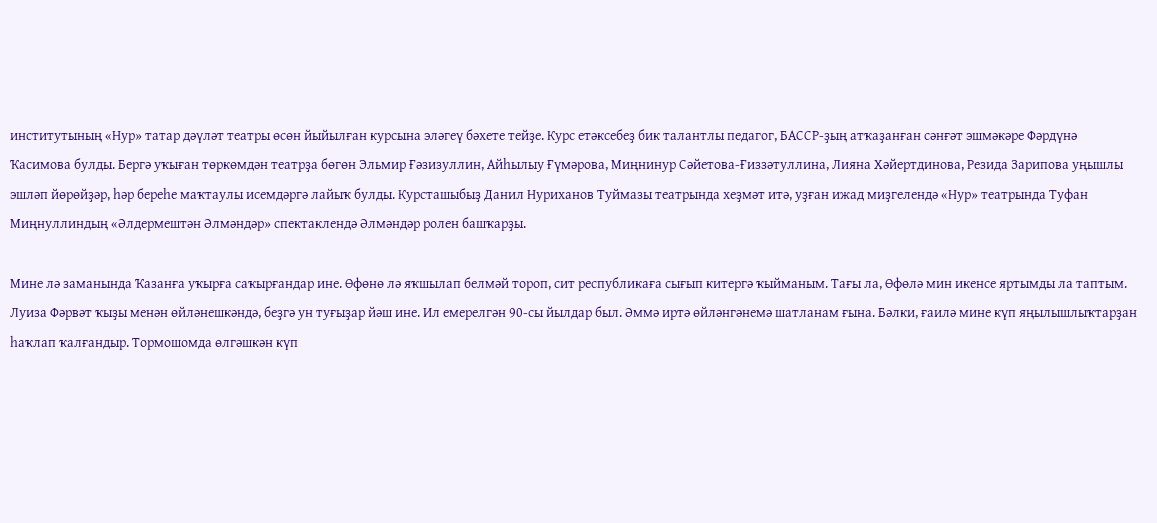институтының «Нур» татар дәүләт театры өсөн йыйылған курсына эләгеү бәхете тейҙе. Курс етәксебеҙ бик талантлы педагог, БАССР-ҙың атҡаҙанған сәнғәт эшмәкәре Фәрдүнә Ҡасимова булды. Бергә уҡыған төркөмдән театрҙа бөгөн Эльмир Ғәзизуллин, Айһылыу Ғүмәрова, Миңнинур Сәйетова-Ғиззәтуллина, Лияна Хәйертдинова, Резида Зарипова уңышлы эшләп йөрөйҙәр, һәр береһе маҡтаулы исемдәргә лайыҡ булды. Курсташыбыҙ Данил Нуриханов Туймазы театрында хеҙмәт итә, уҙған ижад миҙгелендә «Нур» театрында Туфан Миңнуллиндың «Әлдермештән Әлмәндәр» спектаклендә Әлмәндәр ролен башҡарҙы.

Мине лә заманында Ҡазанға уҡырға саҡырғандар ине. Өфөнө лә яҡшылап белмәй тороп, сит республикаға сығып китергә ҡыйманым. Тағы ла, Өфөлә мин икенсе яртымды ла таптым. Луиза Фәрвәт ҡыҙы менән өйләнешкәндә, беҙгә ун туғыҙар йәш ине. Ил емерелгән 90-сы йылдар был. Әммә иртә өйләнгәнемә шатланам ғына. Бәлки, ғаилә мине күп яңылышлыҡтарҙан һаҡлап ҡалғандыр. Тормошомда өлгәшкән күп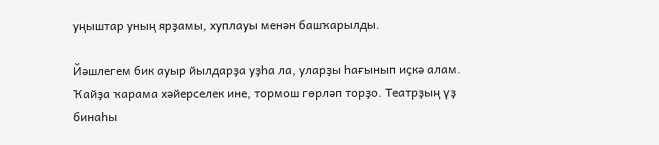уңыштар уның ярҙамы, хуплауы менән башҡарылды.

Йәшлегем бик ауыр йылдарҙа уҙһа ла, уларҙы һағынып иҫкә алам. Ҡайҙа ҡарама хәйерселек ине, тормош гөрләп торҙо. Театрҙың үҙ бинаһы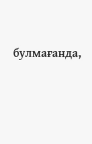булмағанда,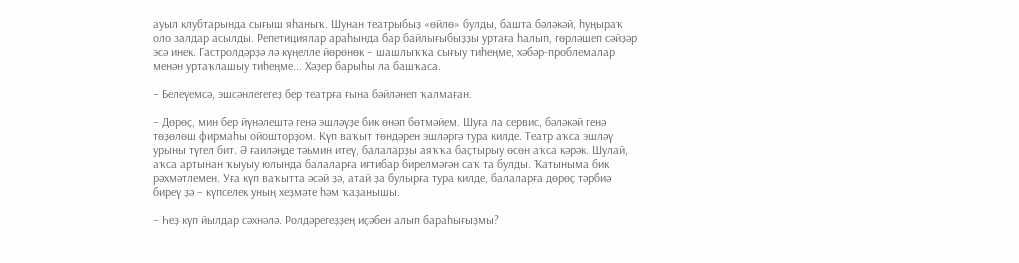ауыл клубтарында сығыш яһаныҡ. Шунан театрыбыҙ «өйлө» булды, башта бәләкәй, һуңыраҡ оло залдар асылды. Репетициялар араһында бар байлығыбыҙҙы уртаға һалып, гөрләшеп сәйҙәр эсә инек. Гастролдәрҙә лә күңелле йөрөнөк – шашлыҡҡа сығыу тиһеңме, хәбәр-проблемалар менән уртаҡлашыу тиһеңме... Хәҙер барыһы ла башҡаса.

– Белеүемсә, эшсәнлегегеҙ бер театрға ғына бәйләнеп ҡалмаған.

– Дөрөҫ, мин бер йүнәлештә генә эшләүҙе бик өнәп бөтмәйем. Шуға ла сервис, бәләкәй генә төҙөлөш фирмаһы ойошторҙом. Күп ваҡыт төндәрен эшләргә тура килде. Театр аҡса эшләү урыны түгел бит. Ә ғаиләңде тәьмин итеү, балаларҙы аяҡҡа баҫтырыу өсөн аҡса кәрәк. Шулай, аҡса артынан ҡыуыу юлында балаларға иғтибар бирелмәгән саҡ та булды. Ҡатыныма бик рәхмәтлемен. Уға күп ваҡытта әсәй ҙә, атай ҙа булырға тура килде, балаларға дөрөҫ тәрбиә биреү ҙә – күпселек уның хеҙмәте һәм ҡаҙанышы.

– Һеҙ күп йылдар сәхнәлә. Ролдәрегеҙҙең иҫәбен алып бараһығыҙмы?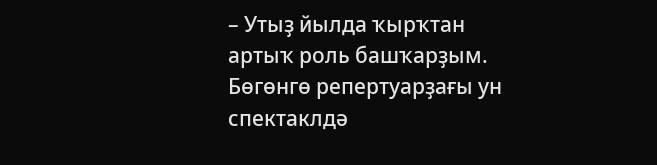– Утыҙ йылда ҡырҡтан артыҡ роль башҡарҙым. Бөгөнгө репертуарҙағы ун спектаклдә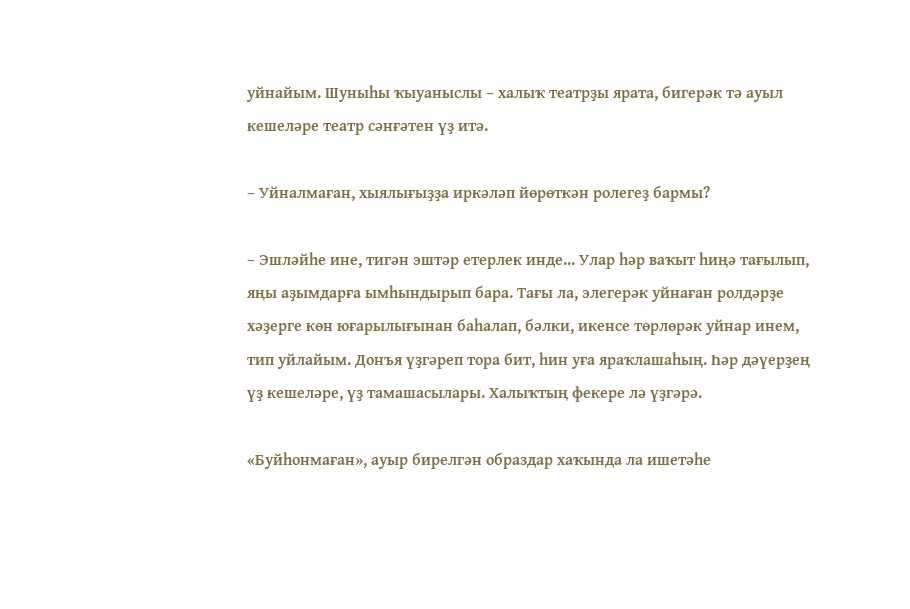уйнайым. Шуныһы ҡыуаныслы – халыҡ театрҙы ярата, бигерәк тә ауыл кешеләре театр сәнғәтен үҙ итә.

– Уйналмаған, хыялығыҙҙа иркәләп йөрөткән ролегеҙ бармы?

– Эшләйһе ине, тигән эштәр етерлек инде... Улар һәр ваҡыт һиңә тағылып, яңы аҙымдарға ымһындырып бара. Тағы ла, элегерәк уйнаған ролдәрҙе хәҙерге көн юғарылығынан баһалап, бәлки, икенсе төрлөрәк уйнар инем, тип уйлайым. Донъя үҙгәреп тора бит, һин уға яраҡлашаһың. Һәр дәүерҙең үҙ кешеләре, үҙ тамашасылары. Халыҡтың фекере лә үҙгәрә.

«Буйһонмаған», ауыр бирелгән образдар хаҡында ла ишетәһе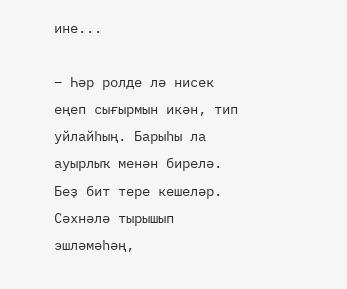ине...

– Һәр ролде лә нисек еңеп сығырмын икән, тип уйлайһың. Барыһы ла ауырлыҡ менән бирелә. Беҙ бит тере кешеләр. Сәхнәлә тырышып эшләмәһәң,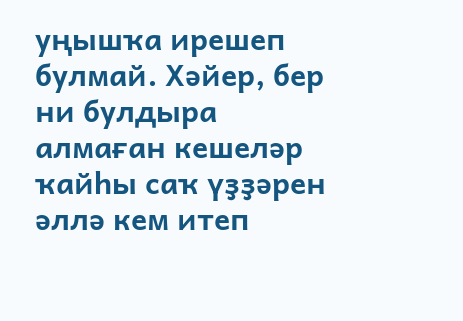уңышҡа ирешеп булмай. Хәйер, бер ни булдыра алмаған кешеләр ҡайһы саҡ үҙҙәрен әллә кем итеп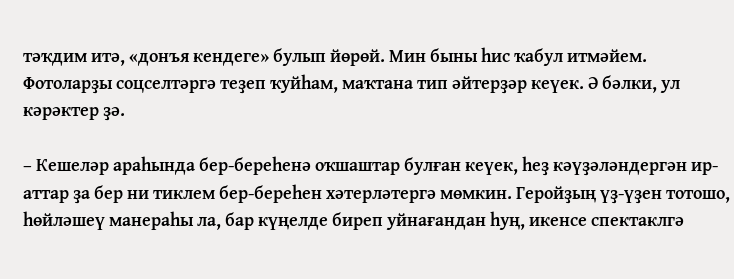тәҡдим итә, «донъя кендеге» булып йөрөй. Мин быны һис ҡабул итмәйем. Фотоларҙы соцселтәргә теҙеп ҡуйһам, маҡтана тип әйтерҙәр кеүек. Ә бәлки, ул кәрәктер ҙә.

– Кешеләр араһында бер-береһенә оҡшаштар булған кеүек, һеҙ кәүҙәләндергән ир-аттар ҙа бер ни тиклем бер-береһен хәтерләтергә мөмкин. Геройҙың үҙ-үҙен тотошо, һөйләшеү манераһы ла, бар күңелде биреп уйнағандан һуң, икенсе спектаклгә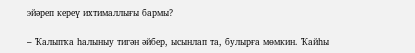эйәреп кереү ихтималлығы бармы?

– Ҡалыпҡа һалыныу тигән әйбер, ысынлап та, булырға мөмкин. Ҡайһы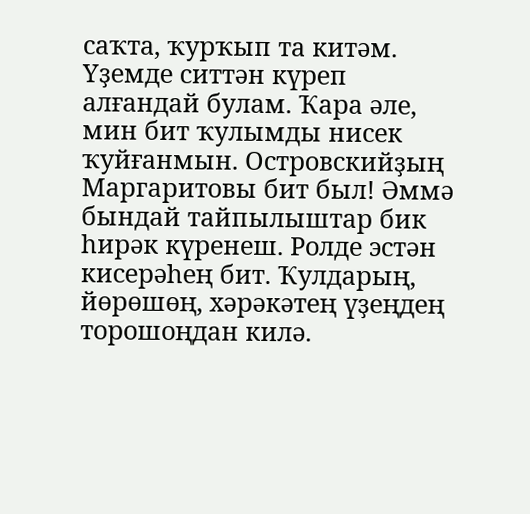саҡта, ҡурҡып та китәм. Үҙемде ситтән күреп алғандай булам. Ҡара әле, мин бит ҡулымды нисек ҡуйғанмын. Островскийҙың Маргаритовы бит был! Әммә бындай тайпылыштар бик һирәк күренеш. Ролде эстән кисерәһең бит. Ҡулдарың, йөрөшөң, хәрәкәтең үҙеңдең торошоңдан килә.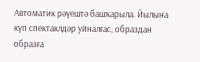Автоматик рәүештә башҡарыла. Йылына күп спектаклдәр уйналғас, образдан образға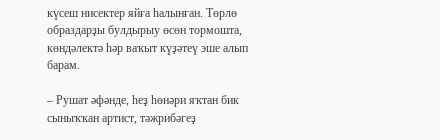күсеш нисектер яйға һалынған. Төрлө образдарҙы булдырыу өсөн тормошта, көндәлектә һәр ваҡыт күҙәтеү эше алып барам.

– Рушат әфәнде, һеҙ һөнәри яҡтан бик сыныҡҡан артист, тәжрибәгеҙ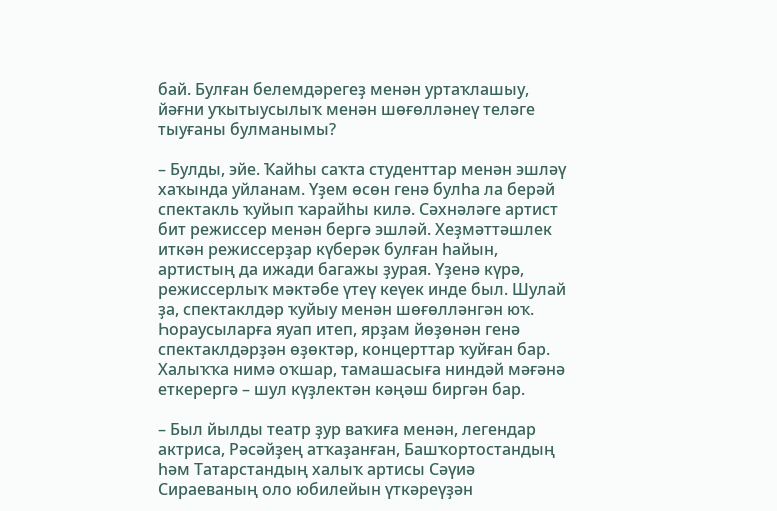бай. Булған белемдәрегеҙ менән уртаҡлашыу, йәғни уҡытыусылыҡ менән шөғөлләнеү теләге тыуғаны булманымы?

– Булды, эйе. Ҡайһы саҡта студенттар менән эшләү хаҡында уйланам. Үҙем өсөн генә булһа ла берәй спектакль ҡуйып ҡарайһы килә. Сәхнәләге артист бит режиссер менән бергә эшләй. Хеҙмәттәшлек иткән режиссерҙар күберәк булған һайын, артистың да ижади багажы ҙурая. Үҙенә күрә, режиссерлыҡ мәктәбе үтеү кеүек инде был. Шулай ҙа, спектаклдәр ҡуйыу менән шөғөлләнгән юҡ. Һораусыларға яуап итеп, ярҙам йөҙөнән генә спектаклдәрҙән өҙөктәр, концерттар ҡуйған бар. Халыҡҡа нимә оҡшар, тамашасыға ниндәй мәғәнә еткерергә – шул күҙлектән кәңәш биргән бар.

– Был йылды театр ҙур ваҡиға менән, легендар актриса, Рәсәйҙең атҡаҙанған, Башҡортостандың һәм Татарстандың халыҡ артисы Сәүиә Сираеваның оло юбилейын үткәреүҙән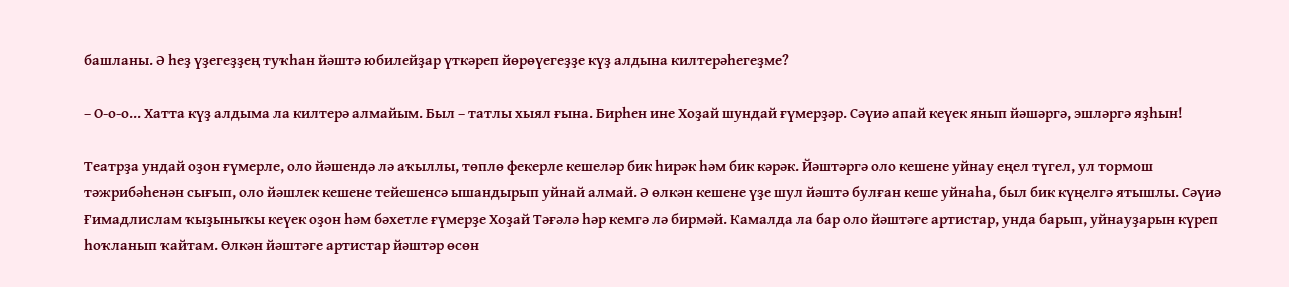башланы. Ә һеҙ үҙегеҙҙең туҡһан йәштә юбилейҙар үткәреп йөрөүегеҙҙе күҙ алдына килтерәһегеҙме?

– О-о-о... Хатта күҙ алдыма ла килтерә алмайым. Был – татлы хыял ғына. Бирһен ине Хоҙай шундай ғүмерҙәр. Сәүиә апай кеүек янып йәшәргә, эшләргә яҙһын!

Театрҙа ундай оҙон ғүмерле, оло йәшендә лә аҡыллы, төплө фекерле кешеләр бик һирәк һәм бик кәрәк. Йәштәргә оло кешене уйнау еңел түгел, ул тормош тәжрибәһенән сығып, оло йәшлек кешене тейешенсә ышандырып уйнай алмай. Ә өлкән кешене үҙе шул йәштә булған кеше уйнаһа, был бик күңелгә ятышлы. Сәүиә Ғимадлислам ҡыҙыныҡы кеүек оҙон һәм бәхетле ғүмерҙе Хоҙай Тәғәлә һәр кемгә лә бирмәй. Камалда ла бар оло йәштәге артистар, унда барып, уйнауҙарын күреп һоҡланып ҡайтам. Өлкән йәштәге артистар йәштәр өсөн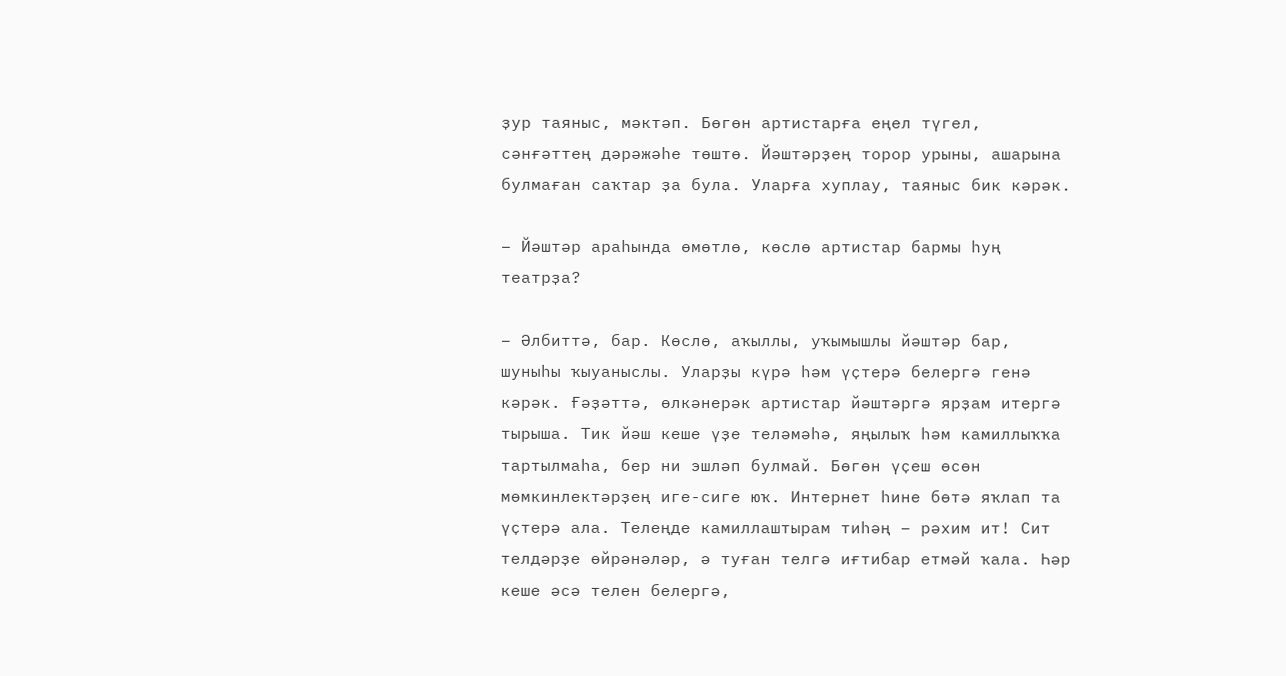ҙур таяныс, мәктәп. Бөгөн артистарға еңел түгел, сәнғәттең дәрәжәһе төштө. Йәштәрҙең торор урыны, ашарына булмаған саҡтар ҙа була. Уларға хуплау, таяныс бик кәрәк.

– Йәштәр араһында өмөтлө, көслө артистар бармы һуң театрҙа?

– Әлбиттә, бар. Көслө, аҡыллы, уҡымышлы йәштәр бар, шуныһы ҡыуаныслы. Уларҙы күрә һәм үҫтерә белергә генә кәрәк. Ғәҙәттә, өлкәнерәк артистар йәштәргә ярҙам итергә тырыша. Тик йәш кеше үҙе теләмәһә, яңылыҡ һәм камиллыҡҡа тартылмаһа, бер ни эшләп булмай. Бөгөн үҫеш өсөн мөмкинлектәрҙең иге-сиге юҡ. Интернет һине бөтә яҡлап та үҫтерә ала. Телеңде камиллаштырам тиһәң – рәхим ит! Сит телдәрҙе өйрәнәләр, ә туған телгә иғтибар етмәй ҡала. Һәр кеше әсә телен белергә,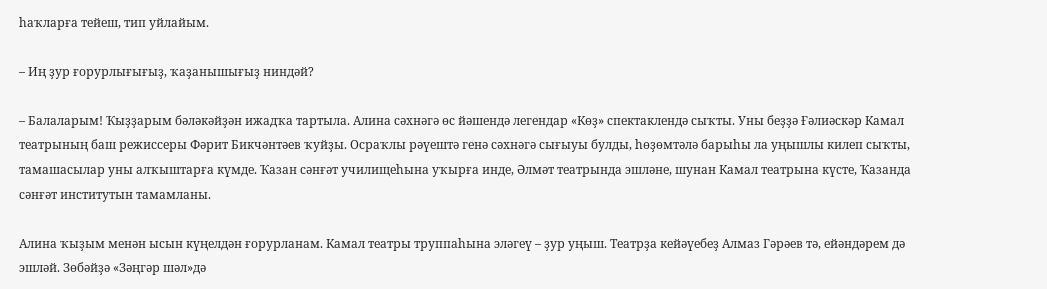һаҡларға тейеш, тип уйлайым.

– Иң ҙур ғорурлығығыҙ, ҡаҙанышығыҙ ниндәй?

– Балаларым! Ҡыҙҙарым бәләкәйҙән ижадҡа тартыла. Алина сәхнәгә өс йәшендә легендар «Көҙ» спектаклендә сыҡты. Уны беҙҙә Ғәлиәскәр Камал театрының баш режиссеры Фәрит Бикчәнтәев ҡуйҙы. Осраҡлы рәүештә генә сәхнәгә сығыуы булды, һөҙөмтәлә барыһы ла уңышлы килеп сыҡты, тамашасылар уны алҡыштарға күмде. Ҡазан сәнғәт училищеһына уҡырға инде, Әлмәт театрында эшләне, шунан Камал театрына күсте, Ҡазанда сәнғәт институтын тамамланы.

Алина ҡыҙым менән ысын күңелдән ғорурланам. Камал театры труппаһына эләгеү – ҙур уңыш. Театрҙа кейәүебеҙ Алмаз Гәрәев тә, ейәндәрем дә эшләй. Зөбәйҙә «Зәңгәр шәл»дә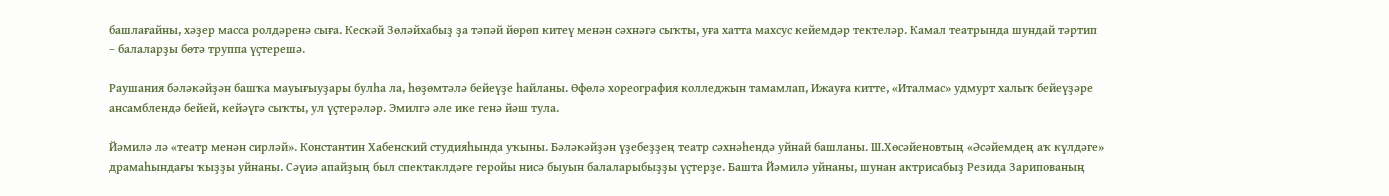башлағайны, хәҙер масса ролдәренә сыға. Кескәй Зөләйхабыҙ ҙа тәпәй йөрөп китеү менән сәхнәгә сыҡты, уға хатта махсус кейемдәр тектеләр. Камал театрында шундай тәртип – балаларҙы бөтә труппа үҫтерешә.

Раушания бәләкәйҙән башҡа мауығыуҙары булһа ла, һөҙөмтәлә бейеүҙе һайланы. Өфөлә хореография колледжын тамамлап, Ижауға китте, «Италмас» удмурт халыҡ бейеүҙәре ансамблендә бейей, кейәүгә сыҡты, ул үҫтерәләр. Эмилгә әле ике генә йәш тула.

Йәмилә лә «театр менән сирләй». Константин Хабенский студияһында уҡыны. Бәләкәйҙән үҙебеҙҙең театр сәхнәһендә уйнай башланы. Ш.Хөсәйеновтың «Әсәйемдең аҡ күлдәге» драмаһындағы ҡыҙҙы уйнаны. Сәүиә апайҙың был спектаклдәге геройы нисә быуын балаларыбыҙҙы үҫтерҙе. Башта Йәмилә уйнаны, шунан актрисабыҙ Резида Зарипованың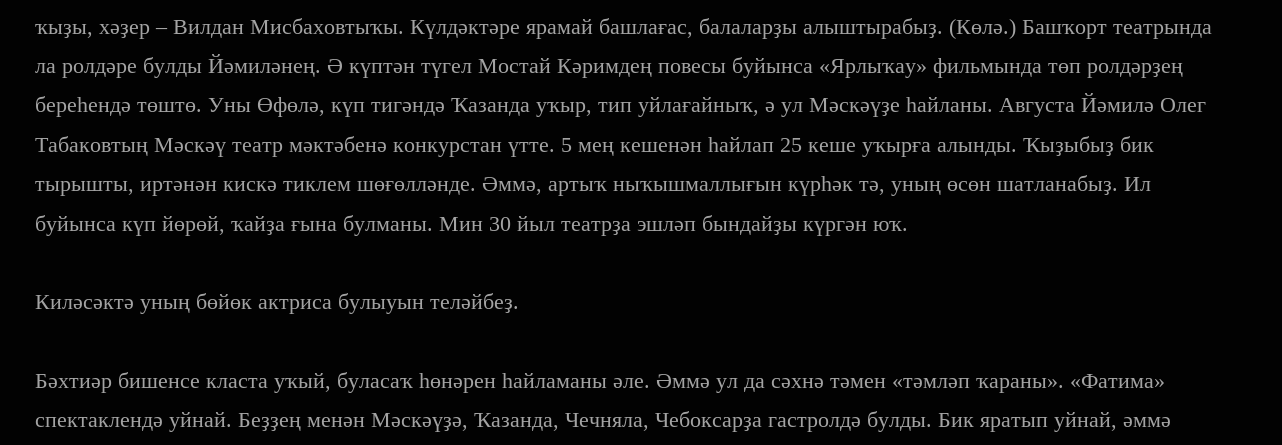ҡыҙы, хәҙер – Вилдан Мисбаховтыҡы. Күлдәктәре ярамай башлағас, балаларҙы алыштырабыҙ. (Көлә.) Башҡорт театрында ла ролдәре булды Йәмиләнең. Ә күптән түгел Мостай Кәримдең повесы буйынса «Ярлыҡау» фильмында төп ролдәрҙең береһендә төштө. Уны Өфөлә, күп тигәндә Ҡазанда уҡыр, тип уйлағайныҡ, ә ул Мәскәүҙе һайланы. Августа Йәмилә Олег Табаковтың Мәскәү театр мәктәбенә конкурстан үтте. 5 мең кешенән һайлап 25 кеше уҡырға алынды. Ҡыҙыбыҙ бик тырышты, иртәнән кискә тиклем шөғөлләнде. Әммә, артыҡ ныҡышмаллығын күрһәк тә, уның өсөн шатланабыҙ. Ил буйынса күп йөрөй, ҡайҙа ғына булманы. Мин 30 йыл театрҙа эшләп бындайҙы күргән юҡ.

Киләсәктә уның бөйөк актриса булыуын теләйбеҙ.

Бәхтиәр бишенсе класта уҡый, буласаҡ һөнәрен һайламаны әле. Әммә ул да сәхнә тәмен «тәмләп ҡараны». «Фатима» спектаклендә уйнай. Беҙҙең менән Мәскәүҙә, Ҡазанда, Чечняла, Чебоксарҙа гастролдә булды. Бик яратып уйнай, әммә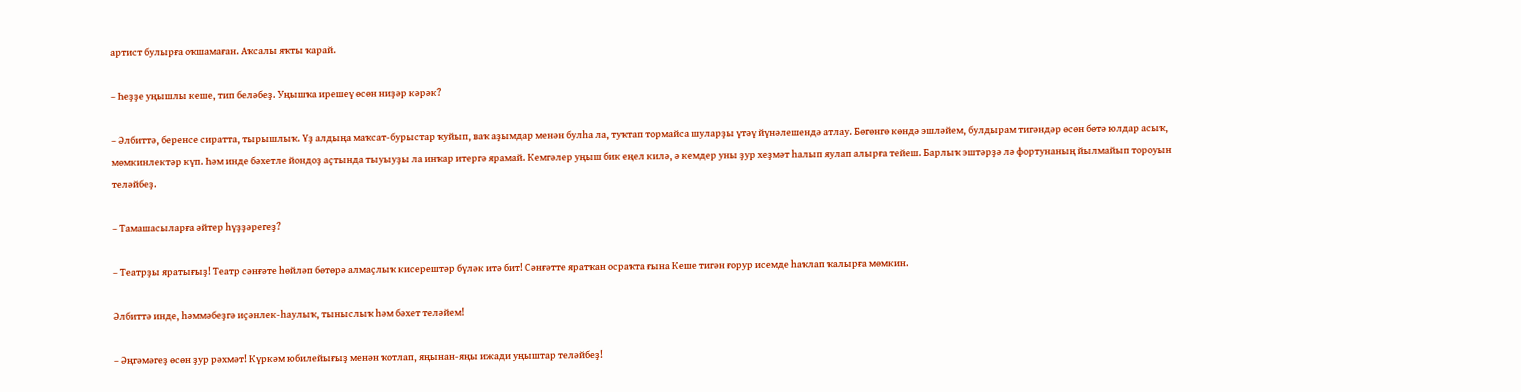артист булырға оҡшамаған. Аҡсалы яҡты ҡарай.

– Һеҙҙе уңышлы кеше, тип беләбеҙ. Уңышҡа ирешеү өсөн ниҙәр кәрәк?

– Әлбиттә, беренсе сиратта, тырышлыҡ. Үҙ алдыңа маҡсат-бурыстар ҡуйып, ваҡ аҙымдар менән булһа ла, туҡтап тормайса шуларҙы үтәү йүнәлешендә атлау. Бөгөнгө көндә эшләйем, булдырам тигәндәр өсөн бөтә юлдар асыҡ, мөмкинлектәр күп. Һәм инде бәхетле йондоҙ аҫтында тыуыуҙы ла инҡар итергә ярамай. Кемгәлер уңыш бик еңел килә, ә кемдер уны ҙур хеҙмәт һалып яулап алырға тейеш. Барлыҡ эштәрҙә лә фортунаның йылмайып тороуын теләйбеҙ.

– Тамашасыларға әйтер һүҙҙәрегеҙ?

– Театрҙы яратығыҙ! Театр сәнғәте һөйләп бөтөрә алмаҫлыҡ кисерештәр бүләк итә бит! Сәнғәтте яратҡан осраҡта ғына Кеше тигән ғорур исемде һаҡлап ҡалырға мөмкин.

Әлбиттә инде, һәммәбеҙгә иҫәнлек-һаулыҡ, тыныслыҡ һәм бәхет теләйем!

– Әңгәмәгеҙ өсөн ҙур рәхмәт! Күркәм юбилейығыҙ менән ҡотлап, яңынан-яңы ижади уңыштар теләйбеҙ!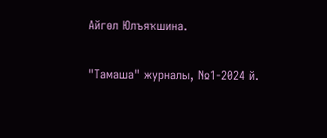Айгөл Юлъяҡшина.

"Тамаша" журналы, №1-2024 й.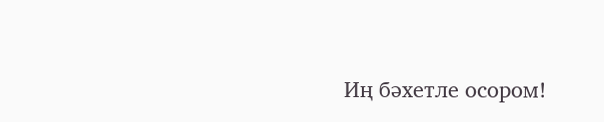Иң бәхетле осором!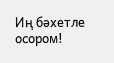Иң бәхетле осором!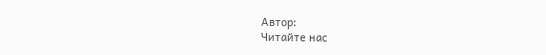Автор:
Читайте нас